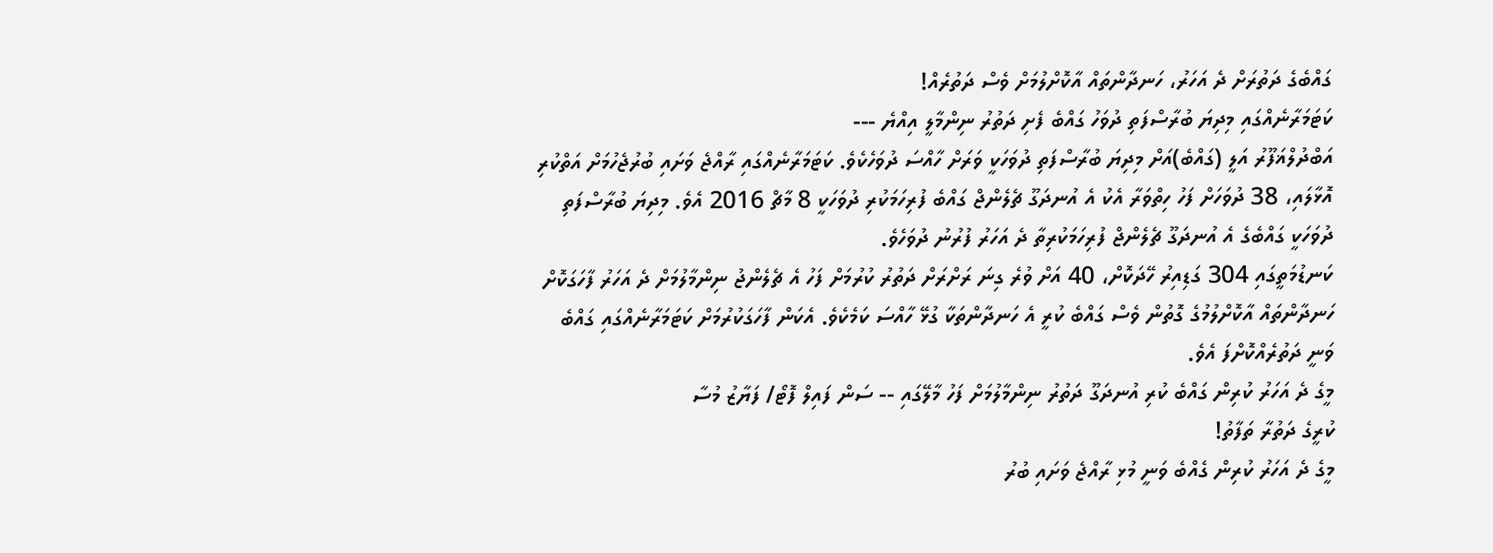ގައްބެގެ ދަތުރަށް ދެ އަހަރު، ހަނދާންތައް އާކޮށްލުމަށް ވެސް ދަތުރެއް!
ކަޓަމަރާނެއްގައި މިދިޔަ ބުރާސްފަތި ދުވަހު ގައްބެ ފެށި ދަތުރު ނިންމާލީ އިއްޔެ ---
އަބްދުލްޣަފޫރު އަލީ (ގައްބެ)އަށް މިދިޔަ ބުރާސްފަތި ދުވަހަކީ ވަރަށް ހާއްސަ ދުވަހެކެވެ. ކަޓަމަރާނެއްގައި ރާއްޖެ ވަށައި ބުރުޖެހުމަށް އަތްކުރި އޮޅާލައި، 38 ދުވަހަށް ފަހު ހިތްވަރާ އެކު އެ އުނދަގޫ ޗެލެންޖް ގައްބެ ފުރިހަމަކުރި ދުވަހަކީ 8 މާޗް 2016 އެވެ. މިދިޔަ ބުރާސްފަތި ދުވަހަކީ ގައްބެގެ އެ އުނދަގޫ ޗެލެންޖް ފުރިހަމަކުރިތާ ދެ އަހަރު ފުރުނު ދުވަހެވެ.
ކަނޑުމަތީގައި 304 ގަޑިއިރު ހޭދަކޮށް، 40 އަށް ވުރެ ގިނަ ރަށްރަށް ދަތުރު ކުރުމަށް ފަހު އެ ޗެލެންޖު ނިންމާލުމަށް ދެ އަހަރު ފާހަގަކޮށް ހަނދާންތައް އާކޮށްލުމުގެ ގޮތުން ވެސް ގައްބެ ކުރީ އެ ހަނދާންތަކާ ގުޅޭ ހާއްސަ ކަމެކެވެ. އެކަން ފާހަގަކުރުމަށް ކަޓަމަރާނެއްގައި ގައްބެ ވަނީ ދަތުރެއްކޮށްފަ އެވެ.
މީގެ ދެ އަހަރު ކުރިން ގައްބެ ކުރި އުނދަގޫ ދަތުރު ނިންމާލުމަށް ފަހު މާލޭގައި -- ސަން ފައިލް ފޮޓޯ/ ފަޔާޒު މުސާ
ކުރީގެ ދަތުރާ ތަފާތު!
މީގެ ދެ އަހަރު ކުރިން ގެއްބެ ވަނީ މުޅި ރާއްޖެ ވަށައި ބުރު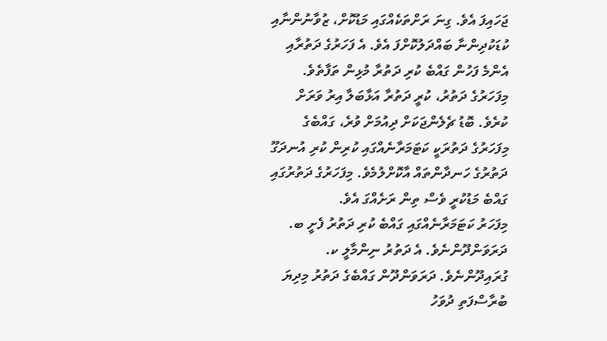ޖަހައިފަ އެވެ. ގިނަ ރަށްތަކެއްގައި މަޑުކޮށް، ޒުވާނުންނާއި ކުޑަކުދިންނާ ބައްދަލުކޮށްފަ އެވެ. އެ ފަހަރުގެ ދަތުރާއި އެންމެ ފަހުން ގައްބެ ކުރި ދަތުރާ މުޅިން ތަފާތެވެ.
މިފަހަރުގެ ދަތުރު، ކުރީ ދަތުރާ އަޅާބަލާ އިރު ވަރަށް ކުރެވެ. ބޮޑު ޗެލެންޖަކަށް ދިއުމަށް ވުރެ، ގައްބެގެ މިފަހަރުގެ ދަތުރަކީ ކަޓަމަރާނެއްގައި ކުރިން ކުރި އުނދަގޫ ދަތުރުގެ ހަނދާންތައް އާކޮށްލުމެވެ. މިފަހަރުގެ ދަތުރުގައި ގައްބެ މަޑުކުރީ ވެސް ތިން ރަށެއްގަ އެވެ.
މިފަހަރު ކަޓަމަރާނެއްގައި ގައްބެ ކުރި ދަތުރު ފެށީ ބ. ދަރަވަންދޫންނެވެ. އެ ދަތުރު ނިންމާލީ ކ. ގުރައިދޫންނެވެ. ދަރަވަންދޫން ގައްބެގެ ދަތުރު މިދިޔަ ބުރާސްފަތި ދުވަހު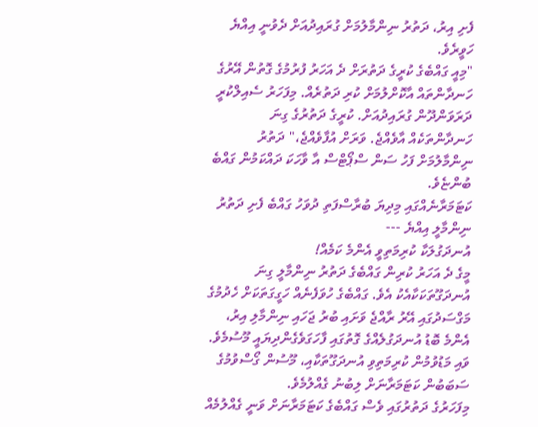ފެށި އިރު، ދަތުރު ނިންމާލުމަށް ގުރައިދުއަށް ދެވުނީ އިއްޔެ ހަވީރެވެ.
"މިއީ ގައްބެގެ ކުރީގެ ދަތުރަށް ދެ އަހަރު ފުރުމުގެ ގޮތުން އޭރުގެ ހަނދާންތައް އާކޮށްލުމަށް ކުރި ދަތުރެއް. މިފަހަރު ސެއިލްކުރީ ދަރަވަންދޫން ގުރައިދުއަށް. ކުރީގެ ދަތުރުގެ ގިނަ ހަނދާންތަކެއް އާވެއްޖެ. ވަރަށް އުފާވެއްޖެ،" ދަތުރު ނިންމާލުމަށް ފަހު ސަން ސްޕޯޓްސް އާ ވާހަކަ ދައްކަމުން ގައްބެ ބުންޏެވެ.
ކަޓަމަރާނެއްގައި މިދިޔަ ބުރާސްފަތި ދުވަހު ގައްބެ ފެށި ދަތުރު ނިންމާލީ އިއްޔެ ---
އުނދަގުލަކާ ކުރިމަތިވީ އެންމެ ކަމެއް!
މީގެ ދެ އަހަރު ކުރިން ގައްބެގެ ދަތުރު ނިންމާލީ ގިނަ އުނދަގޫތަކަކާއެކު އެވެ. ގައްބެގެ ހުވަފެނެއް ހަގީގަތަކަށް ހެދުމުގެ މަގްސަދުގައި އޭރު ރާއްޖެ ވަށައި ބުރު ޖަހައި ނިންމާލި އިރު، އެންމެ ބޮޑު އުނދަގުލެއްގެ ގޮތުގައި ފާހަގަވެގެންދިޔައީ މޫސުމެވެ. ވައި މަޑުވުމުން ކުރިމަތިވި އުނދަގޫތަކާއި، މޫސުން ގޯސްވުމުގެ ސަބަބުން ކަޓަމަރާނަށް ލިބުނު ގެއްލުމެވެ.
މިފަހަރުގެ ދަތުރުގައި ވެސް ގައްބެގެ ކަޓަމަރާނަށް ވަނީ ގެއްލުމެއް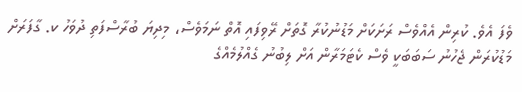ވެފަ އެވެ. ކުރިން އެއްވެސް ރަށަކަށް މަޑުނުކުރާ ގޮތަށް ރޭވިފައި އޮތް ނަމަވެސް، މިދިޔަ ބުރާސްފަތި ދުވަހު ކ. ގާފަރަށް މަޑުކުރަން ޖެހުނު ސަބަބަކީ ވެސް ކެޓަމަރާން އަށް ލިބުނު ގެއްލުމެއްގެ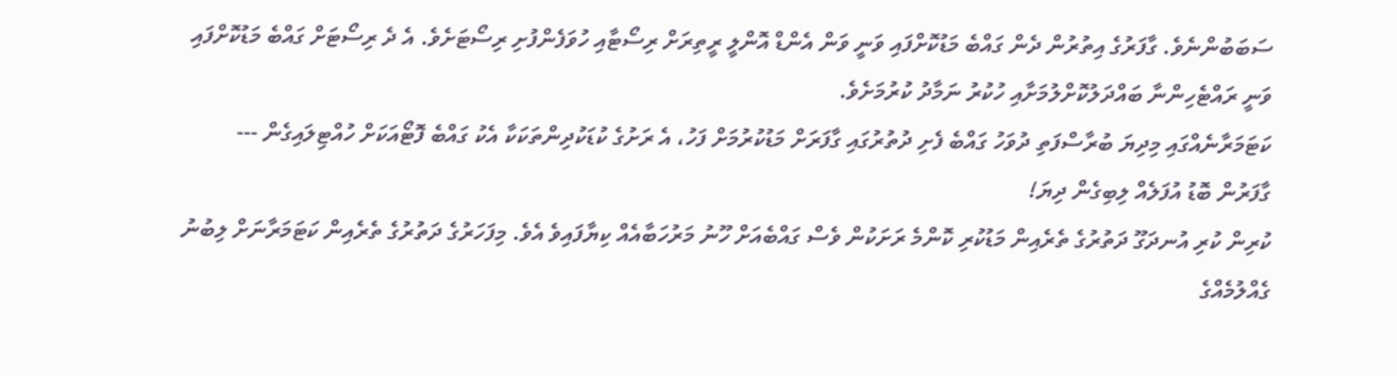ސަބަބުންނެވެ. ގާފަރުގެ އިތުރުން ދެން ގައްބެ މަޑުކޮށްފައި ވަނީ ވަން އެންޑް އޮންލީ ރީތިރަށް ރިސޯޓާއި ހުވަފެންފުށި ރިސޯޓަށެވެ. އެ ދެ ރިސޯޓަށް ގައްބެ މަޑުކޮށްފައި ވަނީ ރައްޓެހިންނާ ބައްދަލުކޮށްލުމަށާއި ހުކުރު ނަމާދު ކުރުމަށެވެ.
ކަޓަމަރާނެއްގައި މިދިޔަ ބުރާސްފަތި ދުވަހު ގައްބެ ފެށި ދުތުރުގައި ގާފަރަށް މަޑުކުރުމަށް ފަހު، އެ ރަށުގެ ކުޑަކުދިންތަކަކާ އެކު ގައްބެ ފޮޓޯއަކަށް ހުއްޓިލައިގެން ---
ގާފަރުން ބޮޑު އުފަލެއް ލިބިގެން ދިޔަ!
ކުރިން ކުރި އުނދަގޫ ދަތުރުގެ ތެރެއިން މަޑުކުރި ކޮންމެ ރަށަކުން ވެސް ގައްބެއަށް ހޫނު މަރުހަބާއެއް ކިޔާފައިވެ އެވެ. މިފަހަރުގެ ދަތުރުގެ ތެރެއިން ކަޓަމަރާނަށް ލިބުނު ގެއްލުމެއްގެ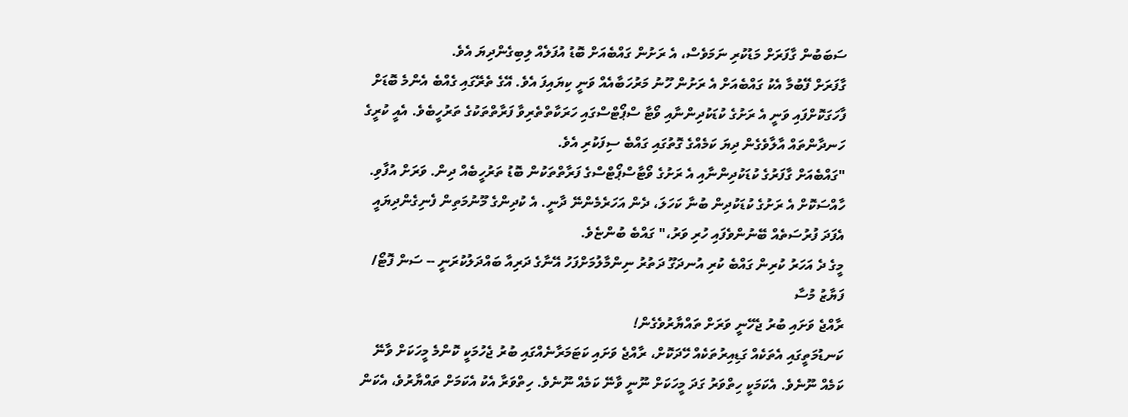ސަބަބުން ގާފަރަށް މަޑުކުރި ނަމަވެސް، އެ ރަށުން ގައްބެއަށް ބޮޑު އުފަލެއް ލިބިގެންދިޔަ އެވެ.
ގާފަރަށް ފޭބުމާ އެކު ގައްބެއަށް އެ ރަށުން ހޫނު މަރުހަބާއެއް ވަނީ ކިޔައިފަ އެވެ. އޭގެ ތެރޭގައި ގެއްބެ އެންމެ ބޮޑަށް ފާހަގަކޮށްފައި ވަނީ އެ ރަށުގެ ކުޑަކުދިންނާއި ވޯޓާ ސްޕޯޓްސްގައި ހަރަކާތްތެރިވާ ފަރާތްތަކުގެ ތަރުހީބެވެ. އެއީ ކުރީގެ ހަނދާންތައް އާލާވެގެން ދިޔަ ކަމެއްގެ ގޮތުގައި ގައްބެ ސިފަކުރި އެވެ.
"ގައްބެއަށް ގާފަރުގެ ކުޑަކުދިންނާއި އެ ރަށުގެ ވޯޓާސްޕޯޓްސްގެ ފަރާތްތަކުން ބޮޑު ތަރުހީބެއް ދިން. ވަރަށް އުފާވި. ހާއްސަކޮށް އެ ރަށުގެ ކުޑަކުދިން ބުނާ ކަހަލަ، ދެން އަހަރެމެންނޭ ދާނީ. އެ ކުދިންގެ މޫނުމަތިން ފެނިގެންދިޔައީ އެފަދަ ފުރުސަތެއް ބޭނުންވެފައި ހުރި ވަރު،" ގައްބެ ބުންޏެވެ.
މީގެ ދެ އަހަރު ކުރިން ގައްބެ ކުރި އުނދަގޫ ދަތުރު ނިންމާލުމަށްފަހު އޭނާގެ ދަރިއާ ބައްދަލުކުރަނީ -- ސަން ފޮޓޯ/ ފަޔާޒު މުސާ
ރާއްޖެ ވަށައި ބުރު ޖެހޭނީ ވަރަށް ތައްޔާރުވެގެން!
ކަނޑުމަތީގައި އެތަކެއް ގަޑިއިރުތަކެއް ހޭދަކޮށް، ރާއްޖެ ވަށައި ކަޓަމަރާނެއްގައި ބުރު ޖެހުމަކީ ކޮންމެ މީހަކަށް ވާނޭ ކަމެއް ނޫނެވެ. އެކަމަކީ ހިތްވަރު ގަދަ މީހަކަށް ނޫނީ ވާނޭ ކަމެއް ނޫނެވެ. ހިތްވަރާ އެކު އެކަމަށް ތައްޔާރުވެ، އެކަން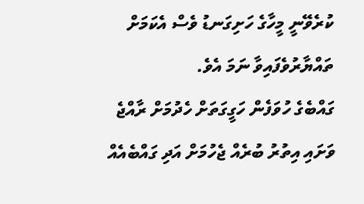ކުރެވޭނީ މީހާގެ ހަށިގަނޑު ވެސް އެކަމަށް ތައްޔާރުވެފައިވާ ނަމަ އެވެ.
ގައްބެގެ ހުވަފެން ހަގީގަތަށް ހެދުމަށް ރާއްޖެ ވަށައި އިތުރު ބުރެއް ޖެހުމަށް އަދި ގައްބެއެއް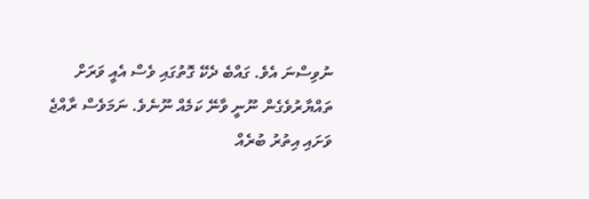ނުވިސްނަ އެވެ. ގައްބެ ދެކޭ ގޮތުގައި ވެސް އެއީ ވަރަށް ތައްޔާރުވެގެން ނޫނީ ވާނޭ ކަމެއް ނޫނެވެ. ނަމަވެސް ރާއްޖެ ވަށައި އިތުރު ބުރެއް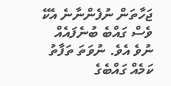ޖަހާތަން ނުފެންނާނެ އެކޭ ވެސް ގައްބެ ބުނެފައެއް ނުވެ އެވެ. ނުވަތަ ތަފާތު ކަމެއް ގައްބެގެ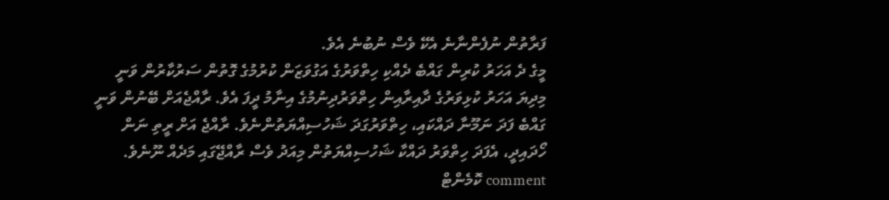ފަރާތުން ނުފެންނާނެ އެކޭ ވެސް ނުބުނެ އެވެ.
މީގެ ދެ އަހަރު ކުރިން ގައްބެ ދެއްކި ހިތްވަރުގެ އަގުވަޒަން ކުރުމުގެ ގޮތުން ސަރުކާރުން ވަނީ މިދިޔަ އަހަރު ކުޅިވަރުގެ ދާއިރާއިން ހިތްވަރުދިނުމުގެ އިނާމު ދީފަ އެވެ. ރާއްޖެއަށް ބޭނުން ވަނީ ގައްބެ ފަދަ ނަމޫނާ ދައްކައި، ހިތްވަރުގަދަ ޝަހުސިއްޔަތުންނެވެ. ރާއްޖެ އަށް ރީތި ނަން ހޯދައިދީ، އެފަދަ ހިތްވަރު ދައްކާ ޝަހުސިއްޔަތުން މިއަދު ވެސް ރާއްޖޭގައި މަދެއް ނޫނެވެ.
comment ކޮމެންޓް